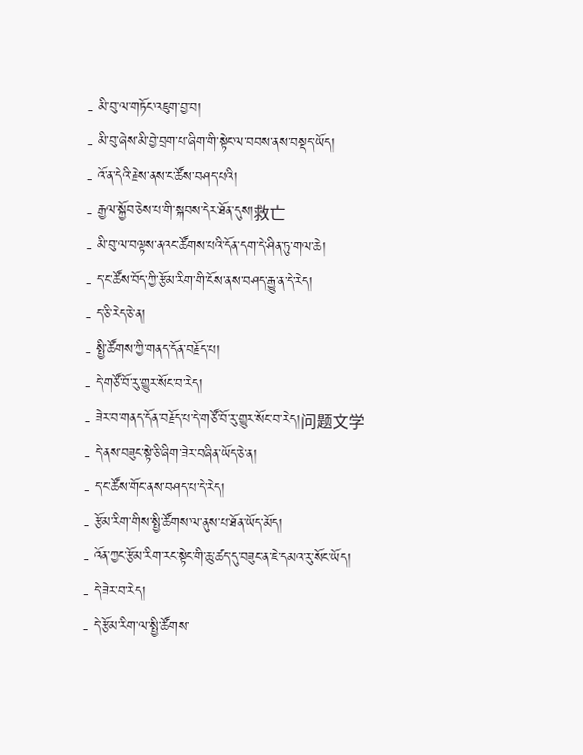- མི་བུ་ལ་གཏོང་འཇུག་བྱ་བ།
- མི་བུ་ཞེས་མི་བྱེ་བྲག་པ་ཞིག་གི་སྟེང་ལ་བབས་ནས་བསྡད་ཡོད།
- འོ་ན་དེའི་རྗེས་ནས་ང་ཚོས་བཤད་པའི།
- རྒྱལ་སྐྱོབ་ཅེས་པ་གི་སྐབས་དེར་ཐོན་དུས།救亡
- མི་བུ་ལ་བལྟས་ནའང་ཚོགས་པའི་དོན་དག་དེ་ཤིན་ཏུ་གལ་ཆེ།
- ད་ང་ཚོས་བོད་ཀྱི་རྩོམ་རིག་གི་ངོས་ནས་བཤད་རྒྱུ་ན་དེ་རེད།
- ད་ཅི་རེད་ཅེ་ན།
- སྤྱི་ཚོགས་ཀྱི་གནད་དོན་བརྗོད་པ།
- དེ་གཙོ་བོ་རུ་གྱུར་སོང་བ་རེད།
- ཟེར་བ་གནད་དོན་བརྗོད་པ་དེ་གཙོ་བོ་རུ་གྱུར་སོང་བ་རེད།问题文学
- དེ་ནས་བཟུང་སྟེ་ཅི་ཞིག་ཟེར་བཞིན་ཡོད་ཅེ་ན།
- ད་ང་ཚོས་གོང་ནས་བཤད་པ་དེ་རེད།
- རྩོམ་རིག་གིས་སྤྱི་ཚོགས་ལ་ནུས་པ་ཐོན་ཡོད་མོད།
- འོན་ཀྱང་རྩོམ་རིག་རང་སྟེང་གི་ཆུ་ཚད་དུ་བཟུང་ན་ཇེ་དམའ་རུ་སོང་ཡོད།
- དེ་ཟེར་བ་རེད།
- དེ་རྩོམ་རིག་ལ་སྤྱི་ཚོགས་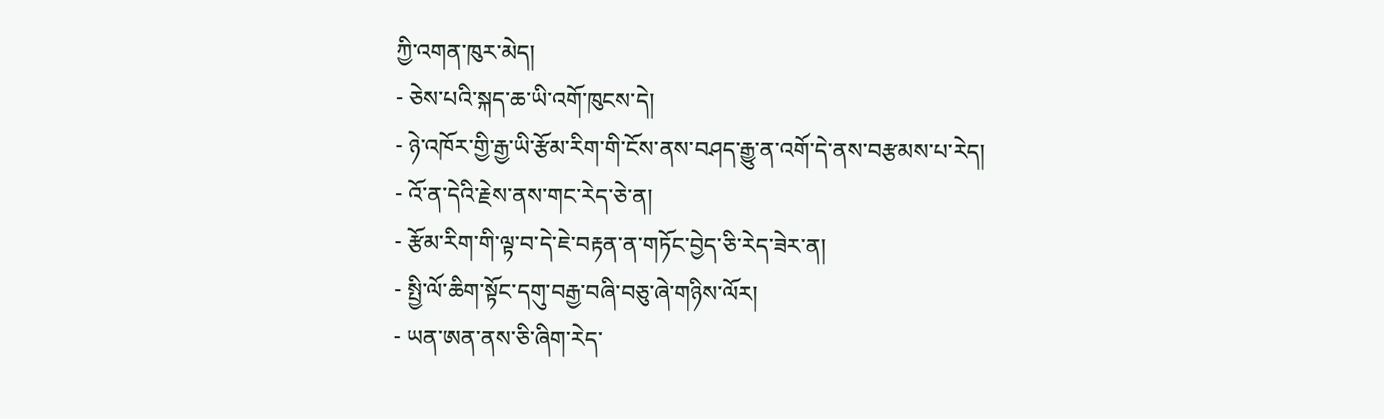ཀྱི་འགན་ཁུར་མེད།
- ཅེས་པའི་སྐད་ཆ་ཡི་འགོ་ཁུངས་དེ།
- ཉེ་འཁོར་གྱི་རྒྱ་ཡི་རྩོམ་རིག་གི་ངོས་ནས་བཤད་རྒྱུ་ན་འགོ་དེ་ནས་བརྩམས་པ་རེད།
- འོ་ན་དེའི་རྗེས་ནས་གང་རེད་ཅེ་ན།
- རྩོམ་རིག་གི་ལྟ་བ་དེ་ཇེ་བརྟན་ན་གཏོང་བྱེད་ཅི་རེད་ཟེར་ན།
- སྤྱི་ལོ་ཆིག་སྟོང་དགུ་བརྒྱ་བཞི་བཅུ་ཞེ་གཉིས་ལོར།
- ཡན་ཨན་ནས་ཅི་ཞིག་རེད་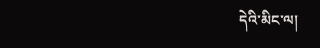དེའི་མིང་ལ།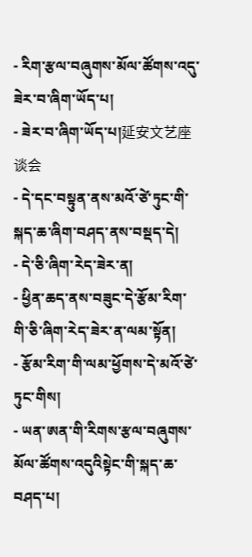- རིག་རྩལ་བཞུགས་མོལ་ཚོགས་འདུ་ཟེར་བ་ཞིག་ཡོད་པ།
- ཟེར་བ་ཞིག་ཡོད་པ།延安文艺座谈会
- དེ་དང་བསྟུན་ནས་མའོ་ཙེ་ཏུང་གི་སྐད་ཆ་ཞིག་བཤད་ནས་བསྡད་དེ།
- དེ་ཅི་ཞིག་རེད་ཟེར་ན།
- ཕྱིན་ཆད་ནས་བཟུང་དེ་རྩོམ་རིག་གི་ཅི་ཞིག་རེད་ཟེར་ན་ལམ་སྟོན།
- རྩོམ་རིག་གི་ལམ་ཕྱོགས་དེ་མའོ་ཙེ་ཏུང་གིས།
- ཡན་ཨན་གི་རིགས་རྩལ་བཞུགས་མོལ་ཚོགས་འདུའིསྟེང་གི་སྐད་ཆ་བཤད་པ།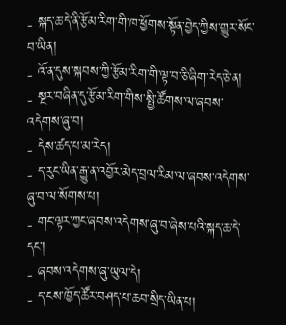- སྐད་ཆ་དེ་ནི་རྩོམ་རིག་གི་ཁ་ཕྱོགས་སྟོན་བྱེད་ཀྱིས་གྱུར་སོང་བ་ཡིན།
- འོ་ན་དུས་སྐབས་ཀྱི་རྩོམ་རིག་གི་ལྟ་བ་ཅི་ཞིག་རེད་ཅེ་ན།
- སྔར་བཞིན་དུ་རྩོམ་རིག་གིས་སྤྱི་ཚོགས་ལ་ཞབས་འདེགས་ཞུ་བ།
- དེས་ཚད་པ་མ་རེད།
- ད་རུང་ཡིན་རྒྱུ་ན་འབྱོར་མེད་བྲལ་རིམ་ལ་ཞབས་འདེགས་ཞུ་བ་ལ་སོགས་པ།
- གང་ལྟར་ཀྱང་ཞབས་འདེགས་ཞུ་བ་ཞེས་པའི་སྐད་ཆ་དེ་དང་།
- ཞབས་འདེགས་ཞུ་ཡུལ་དེ།
- ད་ངས་ཁྱོད་ཚོར་བཤད་པ་ཆབ་སྲིད་ཡིན་པ།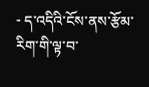- ད་འདིའི་ངོས་ནས་རྩོམ་རིག་གི་ལྟ་བ་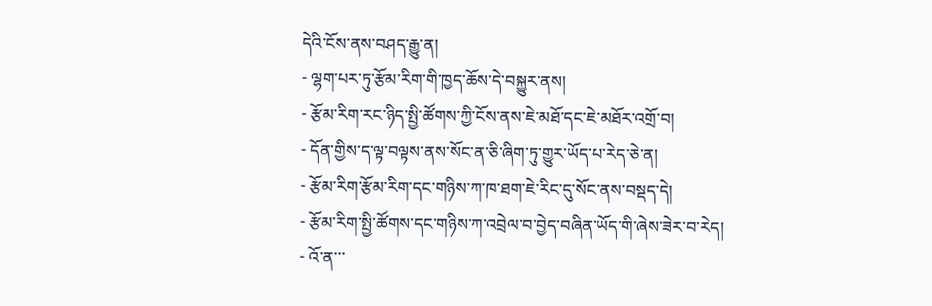དེའི་ངོས་ནས་བཤད་རྒྱུ་ན།
- ལྷག་པར་ཏུ་རྩོམ་རིག་གི་ཁྱད་ཆོས་དེ་བསྐྱུར་ནས།
- རྩོམ་རིག་རང་ཉིད་སྤྱི་ཚོགས་ཀྱི་ངོས་ནས་ཇེ་མཐོ་དང་ཇེ་མཐོར་འགྲོ་བ།
- དོན་གྱིས་ད་ལྟ་བལྟས་ནས་སོང་ན་ཅི་ཞིག་ཏུ་གྱུར་ཡོད་པ་རེད་ཅེ་ན།
- རྩོམ་རིག་རྩོམ་རིག་དང་གཉིས་ཀ་ཁ་ཐག་ཇེ་རིང་དུ་སོང་ནས་བསྡད་དེ།
- རྩོམ་རིག་སྤྱི་ཚོགས་དང་གཉིས་ཀ་འབྲེལ་བ་བྱེད་བཞིན་ཡོད་གི་ཞེས་ཟེར་བ་རེད།
- འོ་ན་་་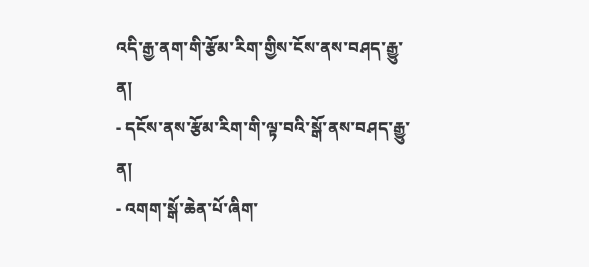འདི་རྒྱ་ནག་གི་རྩོམ་རིག་གྱིས་ངོས་ནས་བཤད་རྒྱུ་ན།
- དངོས་ནས་རྩོམ་རིག་གི་ལྟ་བའི་སྒོ་ནས་བཤད་རྒྱུ་ན།
- འགག་སྒོ་ཆེན་པོ་ཞིག་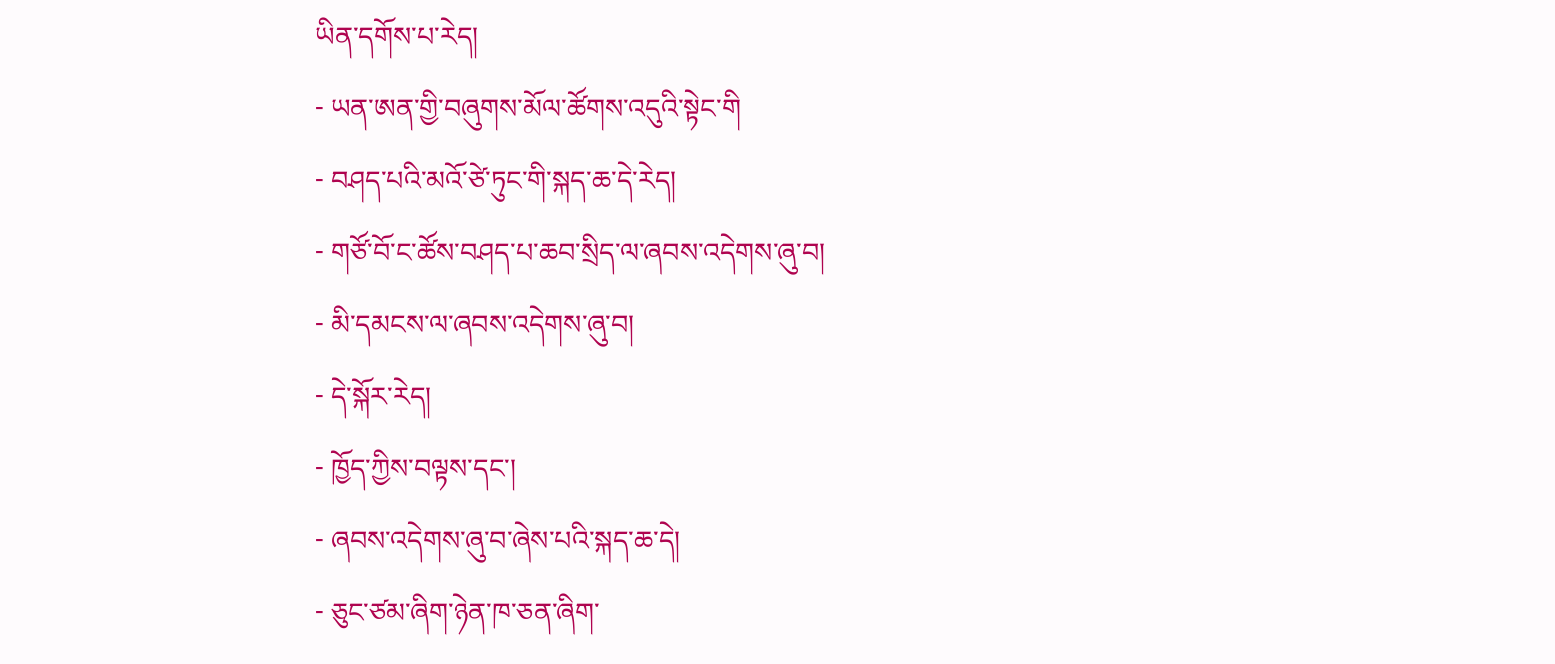ཡིན་དགོས་པ་རེད།
- ཡན་ཨན་གྱི་བཞུགས་མོལ་ཚོགས་འདུའི་སྟེང་གི
- བཤད་པའི་མའོ་ཙེ་ཏུང་གི་སྐད་ཆ་དེ་རེད།
- གཙོ་བོ་ང་ཚོས་བཤད་པ་ཆབ་སྲིད་ལ་ཞབས་འདེགས་ཞུ་བ།
- མི་དམངས་ལ་ཞབས་འདེགས་ཞུ་བ།
- དེ་སྐོར་རེད།
- ཁྱོད་ཀྱིས་བལྟས་དང་།
- ཞབས་འདེགས་ཞུ་བ་ཞེས་པའི་སྐད་ཆ་དེ།
- ཅུང་ཙམ་ཞིག་ཉེན་ཁ་ཅན་ཞིག་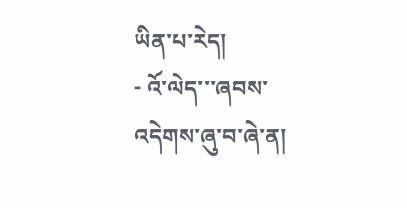ཡིན་པ་རེད།
- འོ་ལེད་་་ཞབས་འདེགས་ཞུ་བ་ཞེ་ན།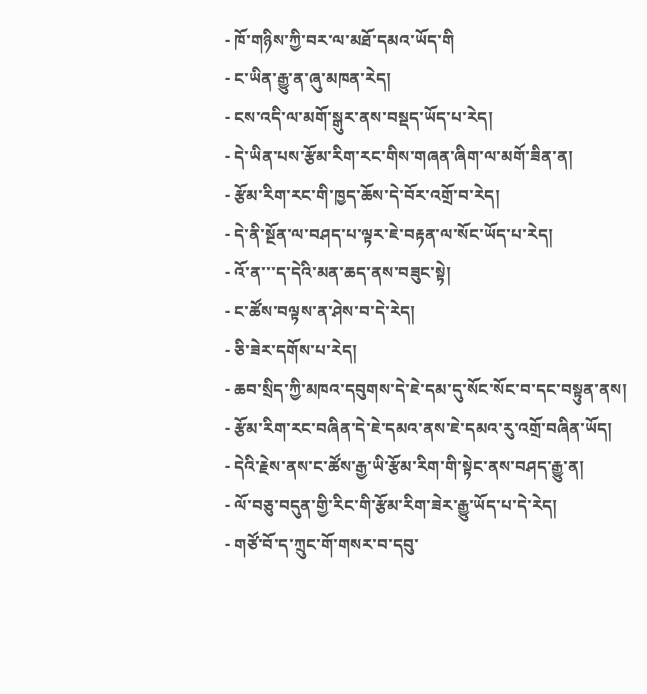- ཁོ་གཉིས་ཀྱི་བར་ལ་མཐོ་དམའ་ཡོད་གི
- ང་ཡིན་རྒྱུ་ན་ཞུ་མཁན་རེད།
- ངས་འདི་ལ་མགོ་སྒུར་ནས་བསྡད་ཡོད་པ་རེད།
- དེ་ཡིན་པས་རྩོམ་རིག་རང་གིས་གཞན་ཞིག་ལ་མགོ་ཟིན་ན།
- རྩོམ་རིག་རང་གི་ཁྱད་ཆོས་དེ་བོར་འགྲོ་བ་རེད།
- དེ་ནི་སྔོན་ལ་བཤད་པ་ལྟར་ཇེ་བརྟན་ལ་སོང་ཡོད་པ་རེད།
- འོ་ན་་་ད་དེའི་མན་ཆད་ནས་བཟུང་སྟེ།
- ང་ཚོས་བལྟས་ན་ཤེས་བ་དེ་རེད།
- ཅི་ཟེར་དགོས་པ་རེད།
- ཆབ་སྲིད་ཀྱི་མཁའ་དབུགས་དེ་ཇེ་དམ་དུ་སོང་སོང་བ་དང་བསྟུན་ནས།
- རྩོམ་རིག་རང་བཞིན་དེ་ཇེ་དམའ་ནས་ཇེ་དམའ་རུ་འགྲོ་བཞིན་ཡོད།
- དེའི་རྗེས་ནས་ང་ཚོས་རྒྱ་ཡི་རྩོམ་རིག་གི་སྟེང་ནས་བཤད་རྒྱུ་ན།
- ལོ་བཅུ་བདུན་གྱི་རིང་གི་རྩོམ་རིག་ཟེར་རྒྱུ་ཡོད་པ་དེ་རེད།
- གཙོ་བོ་ད་ཀྲུང་གོ་གསར་བ་དབུ་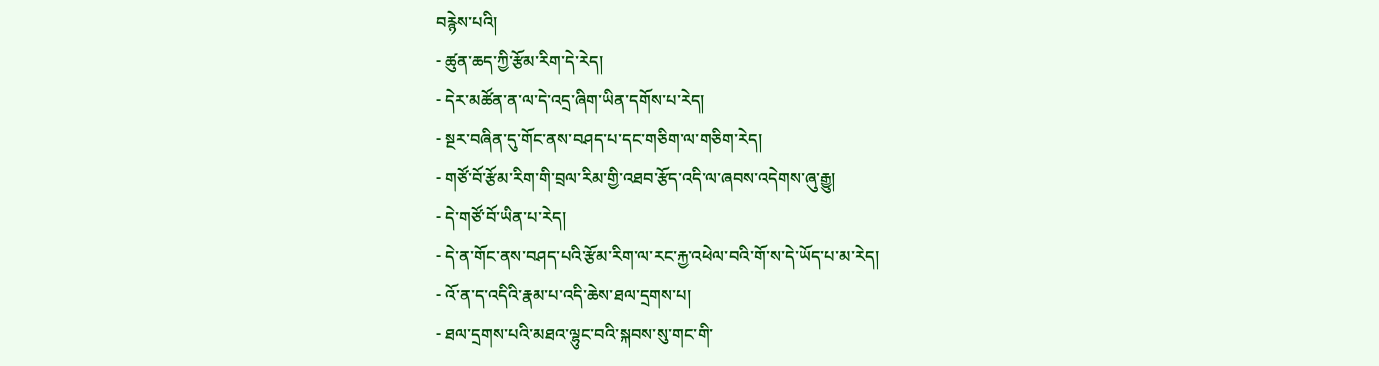བརྙེས་པའི།
- ཚུན་ཆད་ཀྱི་རྩོམ་རིག་དེ་རེད།
- དེར་མཚོན་ན་ལ་དེ་འདྲ་ཞིག་ཡིན་དགོས་པ་རེད།
- སྔར་བཞིན་དུ་གོང་ནས་བཤད་པ་དང་གཅིག་ལ་གཅིག་རེད།
- གཙོ་བོ་རྩོམ་རིག་གི་བྲལ་རིམ་གྱི་འཐབ་རྩོད་འདི་ལ་ཞབས་འདེགས་ཞུ་རྒྱུ།
- དེ་གཙོ་བོ་ཡིན་པ་རེད།
- དེ་ན་གོང་ནས་བཤད་པའི་རྩོམ་རིག་ལ་རང་རྐྱ་འཕེལ་བའི་གོ་ས་དེ་ཡོད་པ་མ་རེད།
- འོ་ན་ད་འདིའི་རྣམ་པ་འདི་ཆེས་ཐལ་དྲགས་པ།
- ཐལ་དྲགས་པའི་མཐའ་ལྷུང་བའི་སྐབས་སུ་གང་གི་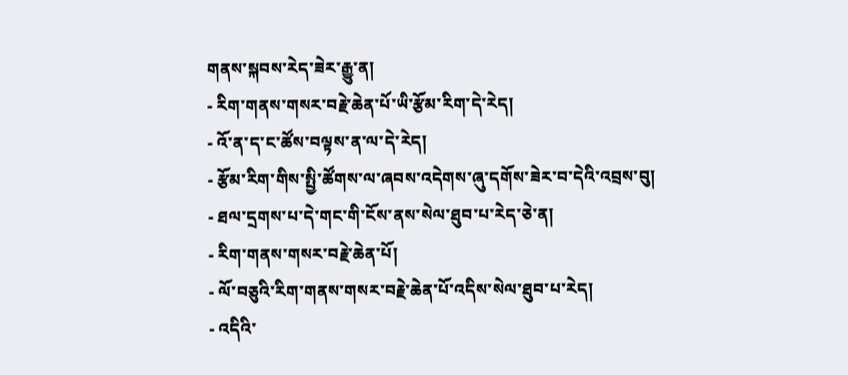གནས་སྐབས་རེད་ཟེར་རྒྱུ་ན།
- རིག་གནས་གསར་བརྗེ་ཆེན་པོ་ཡི་རྩོམ་རིག་དེ་རེད།
- འོ་ན་ད་ང་ཚོས་བལྟས་ན་ལ་དེ་རེད།
- རྩོམ་རིག་གིས་སྤྱི་ཚོགས་ལ་ཞབས་འདེགས་ཞུ་དགོས་ཟེར་བ་དེའི་འབྲས་བུ།
- ཐལ་དྲགས་པ་དེ་གང་གི་ངོས་ནས་སེལ་ཐུབ་པ་རེད་ཅེ་ན།
- རིག་གནས་གསར་བརྗེ་ཆེན་པོ།
- ལོ་བཅུའི་རིག་གནས་གསར་བརྗེ་ཆེན་པོ་འདིས་སེལ་ཐུབ་པ་རེད།
- འདིའི་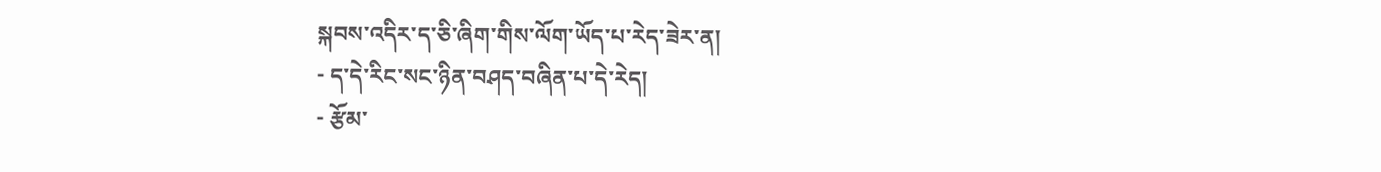སྐབས་འདིར་ད་ཅི་ཞིག་གིས་ལོག་ཡོད་པ་རེད་ཟེར་ན།
- ད་དེ་རིང་སང་ཉིན་བཤད་བཞིན་པ་དེ་རེད།
- རྩོམ་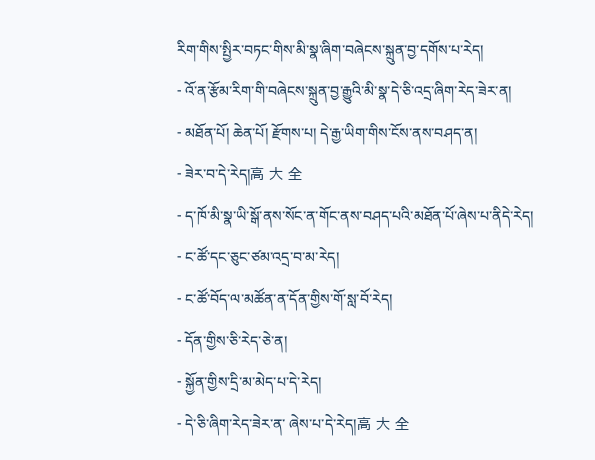རིག་གིས་སྤྱིར་བཏང་གིས་མི་སྣ་ཞིག་བཞེངས་སྐྲུན་བྱ་དགོས་པ་རེད།
- འོ་ན་རྩོམ་རིག་གི་བཞེངས་སྐྲུན་བྱ་རྒྱུའི་མི་སྣ་དེ་ཅི་འདྲ་ཞིག་རེད་ཟེར་ན།
- མཐོན་པོ། ཆེན་པོ། རྫོགས་པ། དེ་རྒྱ་ཡིག་གིས་ངོས་ནས་བཤད་ན།
- ཟེར་བ་དེ་རེད།高 大 全
- ད་ཁོ་མི་སྣ་ཡི་སྒོ་ནས་སོང་ན་གོང་ནས་བཤད་པའི་མཐོན་པོ་ཞེས་པ་ནིདེ་རེད།
- ང་ཚོ་དང་ཅུང་ཙམ་འདྲ་བ་མ་རེད།
- ང་ཚོ་བོད་ལ་མཚོན་ན་དོན་གྱིས་གོ་སླ་བོ་རེད།
- དོན་གྱིས་ཅི་རེད་ཅེ་ན།
- སྐྱོན་གྱིས་དྲི་མ་མེད་པ་དེ་རེད།
- དེ་ཅི་ཞིག་རེད་ཟེར་ན་ ཞེས་པ་དེ་རེད།高 大 全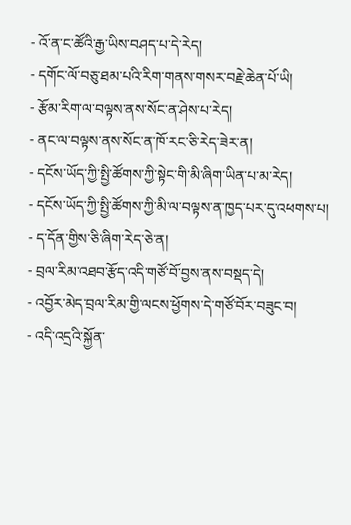- འོ་ན་ང་ཚོའི་རྒྱ་ཡིས་བཤད་པ་དེ་རེད།
- དགོང་ལོ་བཅུ་ཐམ་པའི་རིག་གནས་གསར་བརྗེ་ཆེན་པོ་ཡི།
- རྩོམ་རིག་ལ་བལྟས་ནས་སོང་ན་ཤེས་པ་རེད།
- ནང་ལ་བལྟས་ནས་སོང་ན་ཁོ་རང་ཅི་རེད་ཟེར་ན།
- དངོས་ཡོད་ཀྱི་སྤྱི་ཚོགས་ཀྱི་སྟེང་གི་མི་ཞིག་ཡིན་པ་མ་རེད།
- དངོས་ཡོད་ཀྱི་སྤྱི་ཚོགས་ཀྱི་མི་ལ་བལྟས་ན་ཁྱད་པར་དུ་འཕགས་པ།
- ད་དོན་གྱིས་ཅི་ཞིག་རེད་ཅེ་ན།
- བྲལ་རིམ་འཐབ་རྩོད་འདི་གཙོ་བོ་བྱས་ནས་བསྡད་དེ།
- འབྱོར་མེད་བྲལ་རིམ་གྱི་ལངས་ཕྱོགས་དེ་གཙོ་བོར་བཟུང་བ།
- འདི་འདྲའི་སྐྱོན་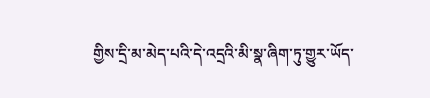གྱིས་དྲི་མ་མེད་པའི་དེ་འདྲའི་མི་སྣ་ཞིག་ཏུ་གྱུར་ཡོད་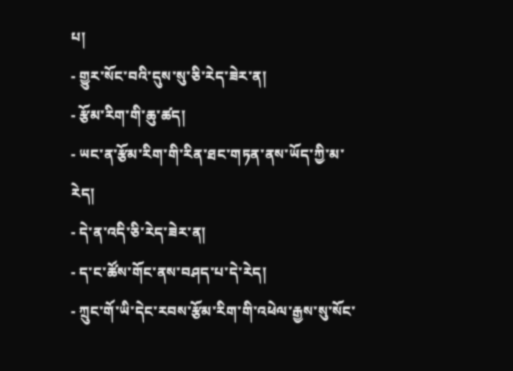པ།
- གྱུར་སོང་བའི་དུས་སུ་ཅི་རེད་ཟེར་ན།
- རྩོམ་རིག་གི་ཆུ་ཚད།
- ཡང་ན་རྩོམ་རིག་གི་རིན་ཐང་གཏན་ནས་ཡོད་ཀྱི་མ་རེད།
- དེ་ན་འདི་ཅི་རེད་ཟེར་ན།
- ད་ང་ཚོས་གོང་ནས་བཤད་པ་དེ་རེད།
- ཀྲུང་གོ་ཡི་དེང་རབས་རྩོམ་རིག་གི་འཕེལ་རྒྱས་སུ་སོང་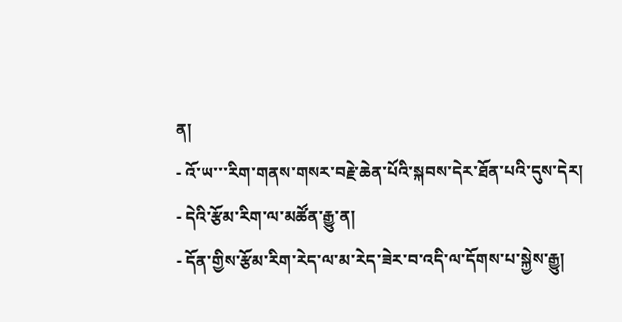ན།
- འོ་ཡ་་་རིག་གནས་གསར་བརྗེ་ཆེན་པོའི་སྐབས་དེར་ཐོན་པའི་དུས་དེར།
- དེའི་རྩོམ་རིག་ལ་མཚོན་རྒྱུ་ན།
- དོན་གྱིས་རྩོམ་རིག་རེད་ལ་མ་རེད་ཟེར་བ་འདི་ལ་དོགས་པ་སྐྱེས་རྒྱུ།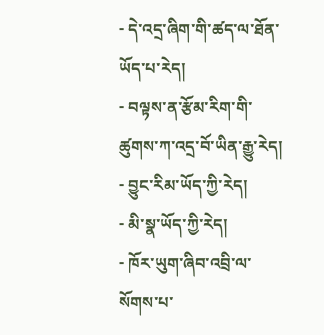- དེ་འདྲ་ཞིག་གི་ཚད་ལ་ཐོན་ཡོད་པ་རེད།
- བལྟས་ན་རྩོམ་རིག་གི་ཚུགས་ཀ་འདྲ་བོ་ཡིན་རྒྱུ་རེད།
- བྱུང་རིམ་ཡོད་ཀྱི་རེད།
- མི་སྣ་ཡོད་ཀྱི་རེད།
- ཁོར་ཡུག་ཞིབ་འབྲི་ལ་སོགས་པ་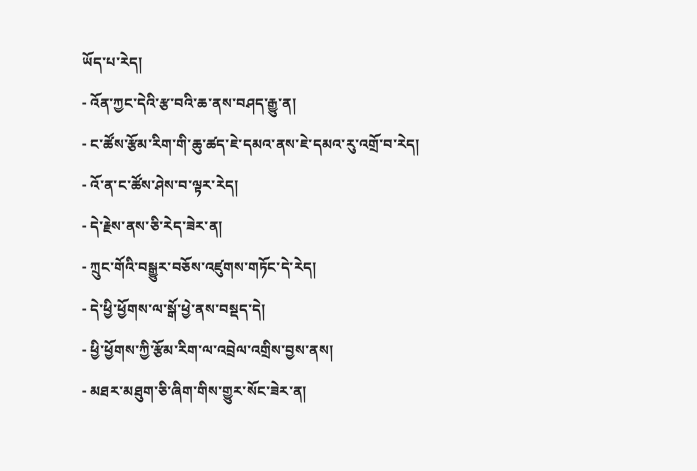ཡོད་པ་རེད།
- འོན་ཀྱང་དེའི་རྩ་བའི་ཆ་ནས་བཤད་རྒྱུ་ན།
- ང་ཚོས་རྩོམ་རིག་གི་ཆུ་ཚད་ཇེ་དམའ་ནས་ཇེ་དམའ་རུ་འགྲོ་བ་རེད།
- འོ་ན་ང་ཚོས་ཤེས་བ་ལྟར་རེད།
- དེ་རྗེས་ནས་ཅི་རེད་ཟེར་ན།
- ཀྲུང་གོའི་བསྒྱུར་བཅོས་འཛུགས་གཏོང་དེ་རེད།
- དེ་ཕྱི་ཕྱོགས་ལ་སྒོ་ཕྱེ་ནས་བསྡད་དེ།
- ཕྱི་ཕྱོགས་ཀྱི་རྩོམ་རིག་ལ་འབྲེལ་འགྲིས་བྱས་ནས།
- མཐར་མཐུག་ཅི་ཞིག་གིས་གྱུར་སོང་ཟེར་ན།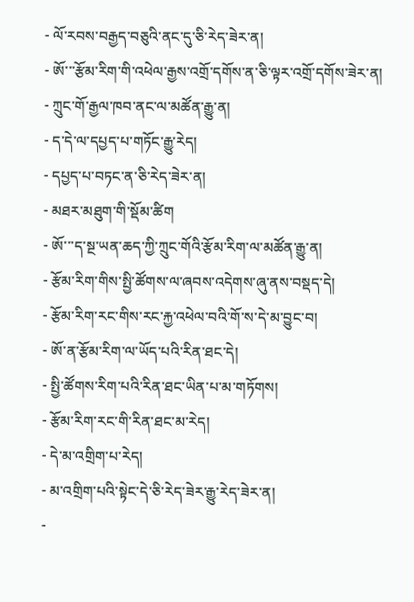- ལོ་རབས་བརྒྱད་བཅུའི་ནང་དུ་ཅི་རེད་ཟེར་ན།
- ཨོ་་་རྩོམ་རིག་གི་འཕེལ་རྒྱས་འགྲོ་དགོས་ན་ཅི་ལྟར་འགྲོ་དགོས་ཟེར་ན།
- ཀྲུང་གོ་རྒྱལ་ཁབ་ནང་ལ་མཚོན་རྒྱུ་ན།
- ད་དེ་ལ་དཔྱད་པ་གཏོང་རྒྱུ་རེད།
- དཔྱད་པ་བཏང་ན་ཅི་རེད་ཟེར་ན།
- མཐར་མཐུག་གི་སྡོམ་ཚིག
- ཨོ་་་ད་སྔ་ཡན་ཆད་ཀྱི་ཀྲུང་གོའི་རྩོམ་རིག་ལ་མཚོན་རྒྱུ་ན།
- རྩོམ་རིག་གིས་སྤྱི་ཚོགས་ལ་ཞབས་འདེགས་ཞུ་ནས་བསྡད་དེ།
- རྩོམ་རིག་རང་གིས་རང་རྐྱ་འཕེལ་བའི་གོ་ས་དེ་མ་བྱུང་བ།
- ཨོ་ན་རྩོམ་རིག་ལ་ཡོད་པའི་རིན་ཐང་དེ།
- སྤྱི་ཚོགས་རིག་པའི་རིན་ཐང་ཡིན་པ་མ་གཏོགས།
- རྩོམ་རིག་རང་གི་རིན་ཐང་མ་རེད།
- དེ་མ་འགྲིག་པ་རེད།
- མ་འགྲིག་པའི་སྟེང་དེ་ཅི་རེད་ཟེར་རྒྱུ་རེད་ཟེར་ན།
-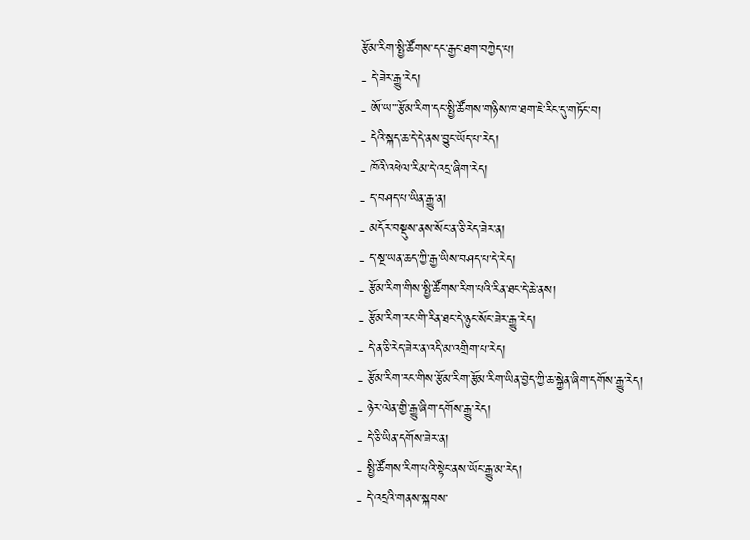རྩོམ་རིག་སྤྱི་ཚོགས་དང་རྒྱང་ཐག་བཀྱེད་པ།
- དེ་ཟེར་རྒྱུ་རེད།
- ཨོ་ཡ་་་རྩོམ་རིག་དང་སྤྱི་ཚོགས་གཉིས་ཁ་ཐག་ཇེ་རིང་དུ་གཏོང་བ།
- དེའི་སྐད་ཆ་དེ་དེ་ནས་བྱུང་ཡོད་པ་རེད།
- ཁོའི་འཕེལ་རིམ་དེ་འདྲ་ཞིག་རེད།
- ད་བཤད་པ་ཡིན་རྒྱུ་ན།
- མདོར་བསྡུས་ནས་སོང་ན་ཅི་རེད་ཟེར་ན།
- ད་སྔ་ཡན་ཆད་ཀྱི་རྒྱ་ཡིས་བཤད་པ་དེ་རེད།
- རྩོམ་རིག་གིས་སྤྱི་ཚོགས་རིག་པའི་རིན་ཐང་དེ་ཆེ་ནས།
- རྩོམ་རིག་རང་གི་རིན་ཐང་དེ་ཉུང་སོང་ཟེར་རྒྱུ་རེད།
- དེ་ན་ཅི་རེད་ཟེར་ན་འདི་མ་འགྲིག་པ་རེད།
- རྩོམ་རིག་རང་གིས་རྩོམ་རིག་རྩོམ་རིག་ཡིན་བྱེད་ཀྱི་ཆ་སྐྱེན་ཞིག་དགོས་རྒྱུ་རེད།
- ཉེར་ལེན་གྱི་རྒྱུ་ཞིག་དགོས་རྒྱུ་རེད།
- དེ་ཅི་ཡིན་དགོས་ཟེར་ན།
- སྤྱི་ཚོགས་རིག་པའི་སྟེང་ནས་ཡོང་རྒྱུ་མ་རེད།
- དེ་འདྲའི་གནས་སྐབས་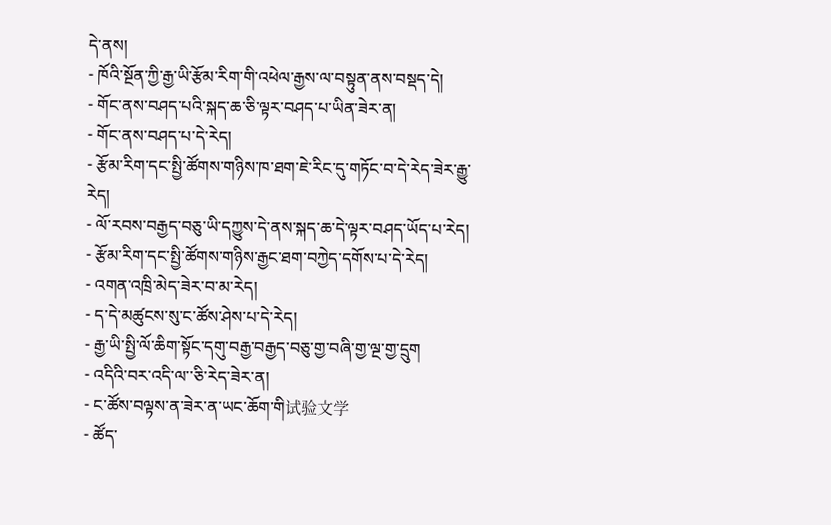དེ་ནས།
- ཁོའི་སྔོན་ཀྱི་རྒྱ་ཡི་རྩོམ་རིག་གི་འཕེལ་རྒྱས་ལ་བསྟུན་ནས་བསྡད་དེ།
- གོང་ནས་བཤད་པའི་སྐད་ཆ་ཅི་ལྟར་བཤད་པ་ཡིན་ཟེར་ན།
- གོང་ནས་བཤད་པ་དེ་རེད།
- རྩོམ་རིག་དང་སྤྱི་ཚོགས་གཉིས་ཁ་ཐག་ཇེ་རིང་དུ་གཏོང་བ་དེ་རེད་ཟེར་རྒྱུ་རེད།
- ལོ་རབས་བརྒྱད་བཅུ་ཡི་དཀྱུས་དེ་ནས་སྐད་ཆ་དེ་ལྟར་བཤད་ཡོད་པ་རེད།
- རྩོམ་རིག་དང་སྤྱི་ཚོགས་གཉིས་རྒྱང་ཐག་བཀྱེད་དགོས་པ་དེ་རེད།
- འགན་འཁྲི་མེད་ཟེར་བ་མ་རེད།
- ད་དེ་མཚུངས་སུ་ང་ཚོས་ཤེས་པ་དེ་རེད།
- རྒྱ་ཡི་སྤྱི་ལོ་ཆིག་སྟོང་དགུ་བརྒྱ་བརྒྱད་བཅུ་གྱ་བཞི་གྱ་ལྔ་གྱ་དྲུག
- འདིའི་བར་འདི་ལ་་ཅི་རེད་ཟེར་ན།
- ང་ཚོས་བལྟས་ན་ཟེར་ན་ཡང་ཆོག་གི试验文学
- ཚོད་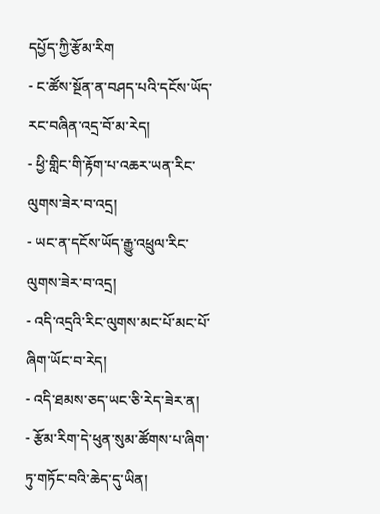དཔྱོད་ཀྱི་རྩོམ་རིག
- ང་ཚོས་སྔོན་ན་བཤད་པའི་དངོས་ཡོད་རང་བཞིན་འདྲ་བོ་མ་རེད།
- ཕྱི་གླིང་གི་རྟོག་པ་འཆར་ཡན་རིང་ལུགས་ཟེར་བ་འདྲ།
- ཡང་ན་དངོས་ཡོད་རྒྱུ་འཕྲུལ་རིང་ལུགས་ཟེར་བ་འདྲ།
- འདི་འདྲའི་རིང་ལུགས་མང་པོ་མང་པོ་ཞིག་ཡོང་བ་རེད།
- འདི་ཐམས་ཅད་ཡང་ཅི་རེད་ཟེར་ན།
- རྩོམ་རིག་དེ་ཕུན་སུམ་ཚོགས་པ་ཞིག་ཏུ་གཏོང་བའི་ཆེད་དུ་ཡིན།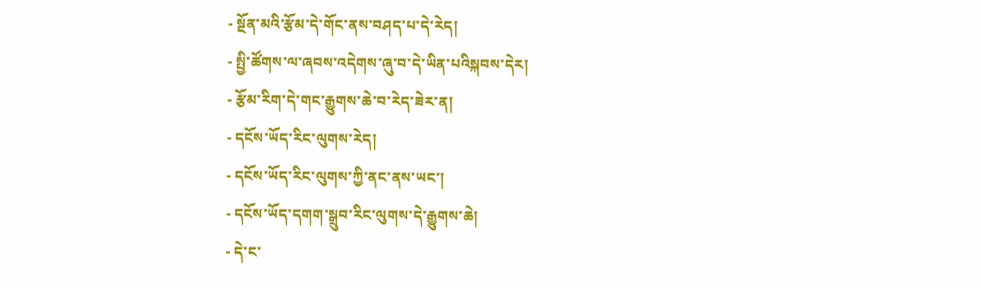- སྔོན་མའི་རྩོམ་དེ་གོང་ནས་བཤད་པ་དེ་རེད།
- སྤྱི་ཚོགས་ལ་ཞབས་འདེགས་ཞུ་བ་དེ་ཡིན་པའིསྐབས་དེར།
- རྩོམ་རིག་དེ་གང་རྒྱུགས་ཆེ་བ་རེད་ཟེར་ན།
- དངོས་ཡོད་རིང་ལུགས་རེད།
- དངོས་ཡོད་རིང་ལུགས་ཀྱི་ནང་ནས་ཡང་།
- དངོས་ཡོད་དགག་སྒྲུབ་རིང་ལུགས་དེ་རྒྱུགས་ཆེ།
- དེ་ང་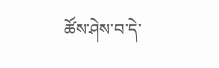ཚོས་ཤེས་བ་དེ་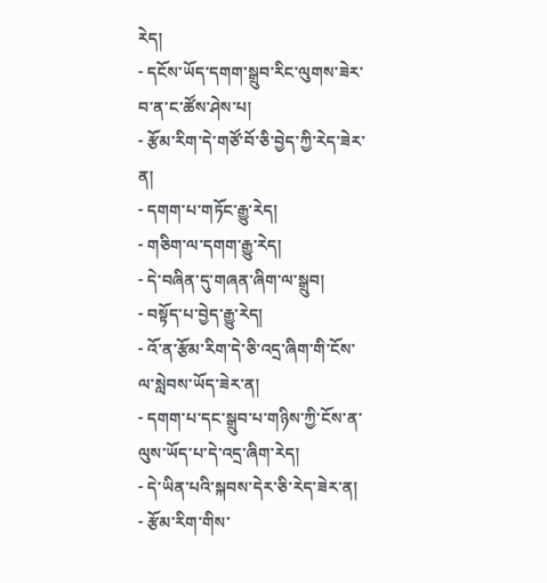རེད།
- དངོས་ཡོད་དགག་སྒྲུབ་རིང་ལུགས་ཟེར་བ་ན་ང་ཚོས་ཤེས་པ།
- རྩོམ་རིག་དེ་གཙོ་བོ་ཅི་བྱེད་ཀྱི་རེད་ཟེར་ན།
- དགག་པ་གཏོང་རྒྱུ་རེད།
- གཅིག་ལ་དགག་རྒྱུ་རེད།
- དེ་བཞིན་དུ་གཞན་ཞིག་ལ་སྒྲུབ།
- བསྟོད་པ་བྱེད་རྒྱུ་རེད།
- འོ་ན་རྩོམ་རིག་དེ་ཅི་འདྲ་ཞིག་གི་ངོས་ལ་སླེབས་ཡོད་ཟེར་ན།
- དགག་པ་དང་སྒྲུབ་པ་གཉིས་ཀྱི་ངོས་ན་ལུས་ཡོད་པ་དེ་འདྲ་ཞིག་རེད།
- དེ་ཡིན་པའི་སྐབས་དེར་ཅི་རེད་ཟེར་ན།
- རྩོམ་རིག་གིས་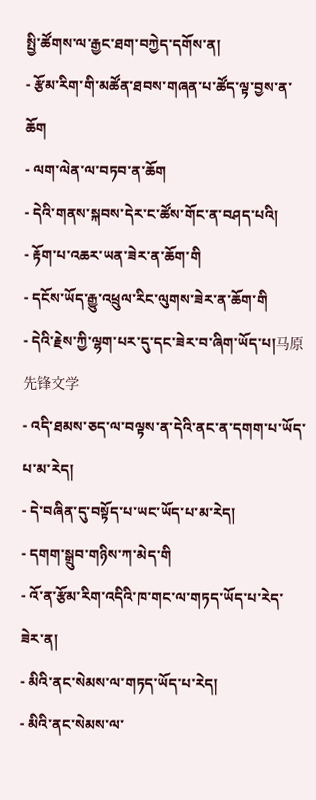སྤྱི་ཚོགས་ལ་རྒྱང་ཐག་བཀྱེད་དགོས་ན།
- རྩོམ་རིག་གི་མཚོན་ཐབས་གཞན་པ་ཚོད་ལྟ་བྱས་ན་ཆོག
- ལག་ལེན་ལ་བཏབ་ན་ཆོག
- དེའི་གནས་སྐབས་དེར་ང་ཚོས་གོང་ན་བཤད་པའི།
- རྟོག་པ་འཆར་ཡན་ཟེར་ན་ཆོག་གི
- དངོས་ཡོད་རྒྱུ་འཕྲུལ་རིང་ལུགས་ཟེར་ན་ཆོག་གི
- དེའི་རྗེས་ཀྱི་ལྷག་པར་དུ་དང་ཟེར་བ་ཞིག་ཡོད་པ།马原先锋文学
- འདི་ཐམས་ཅད་ལ་བལྟས་ན་དེའི་ནང་ན་དགག་པ་ཡོད་པ་མ་རེད།
- དེ་བཞིན་དུ་བསྟོད་པ་ཡང་ཡོད་པ་མ་རེད།
- དགག་སྒྲུབ་གཉིས་ཀ་མེད་གི
- འོ་ན་རྩོམ་རིག་འདིའི་ཁ་གང་ལ་གཏད་ཡོད་པ་རེད་ཟེར་ན།
- མིའི་ནང་སེམས་ལ་གཏད་ཡོད་པ་རེད།
- མིའི་ནང་སེམས་ལ་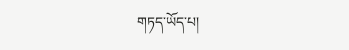གཏད་ཡོད་པ།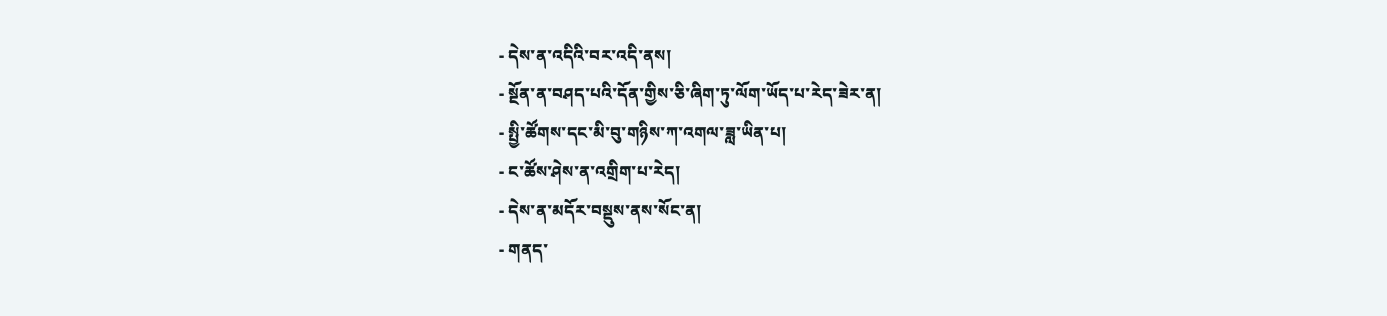- དེས་ན་འདིའི་བར་འདི་ནས།
- སྔོན་ན་བཤད་པའི་དོན་གྱིས་ཅི་ཞིག་ཏུ་ལོག་ཡོད་པ་རེད་ཟེར་ན།
- སྤྱི་ཚོགས་དང་མི་བུ་གཉིས་ཀ་འགལ་ཟླ་ཡིན་པ།
- ང་ཚོས་ཤེས་ན་འགྲིག་པ་རེད།
- དེས་ན་མདོར་བསྡུས་ནས་སོང་ན།
- གནད་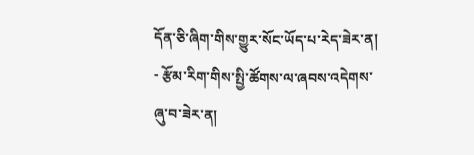དོན་ཅི་ཞིག་གིས་གྱུར་སོང་ཡོད་པ་རེད་ཟེར་ན།
- རྩོམ་རིག་གིས་སྤྱི་ཚོགས་ལ་ཞབས་འདེགས་ཞུ་བ་ཟེར་ན།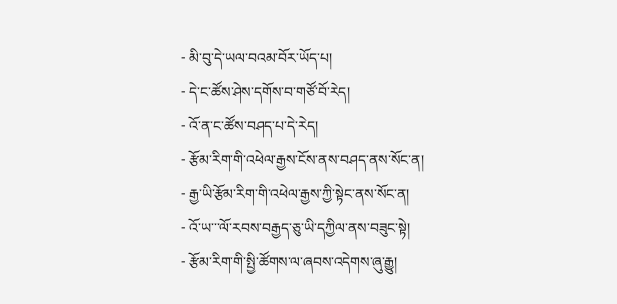- མི་བུ་དེ་ཡལ་བའམ་བོར་ཡོད་པ།
- དེ་ང་ཚོས་ཤེས་དགོས་བ་གཙོ་བོ་རེད།
- འོ་ན་ང་ཚོས་བཤད་པ་དེ་རེད།
- རྩོམ་རིག་གི་འཕེལ་རྒྱས་ངོས་ནས་བཤད་ནས་སོང་ན།
- རྒྱ་ཡི་རྩོམ་རིག་གི་འཕེལ་རྒྱས་ཀྱི་སྟེང་ནས་སོང་ན།
- འོ་ཡ་་་ལོ་རབས་བརྒྱད་ཅུ་ཡི་དཀྱིལ་ནས་བཟུང་སྟེ།
- རྩོམ་རིག་གི་སྤྱི་ཚོགས་ལ་ཞབས་འདེགས་ཞུ་རྒྱུ།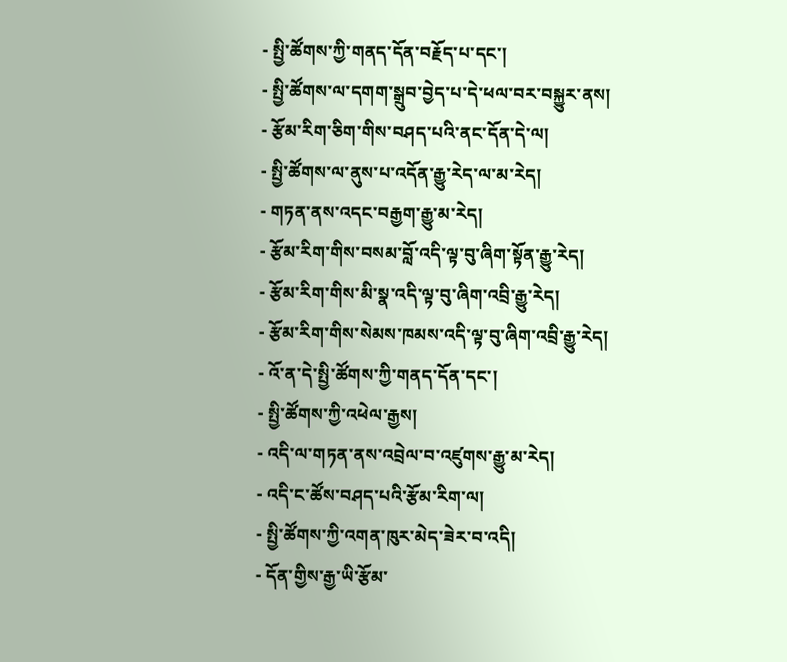- སྤྱི་ཚོགས་ཀྱི་གནད་དོན་བརྗོད་པ་དང་།
- སྤྱི་ཚོགས་ལ་དགག་སྒྲུབ་བྱེད་པ་དེ་ཕལ་བར་བསྐྱུར་ནས།
- རྩོམ་རིག་ཅིག་གིས་བཤད་པའི་ནང་དོན་དེ་ལ།
- སྤྱི་ཚོགས་ལ་ནུས་པ་འདོན་རྒྱུ་རེད་ལ་མ་རེད།
- གཏན་ནས་འདང་བརྒྱག་རྒྱུ་མ་རེད།
- རྩོམ་རིག་གིས་བསམ་བློ་འདི་ལྟ་བུ་ཞིག་སྟོན་རྒྱུ་རེད།
- རྩོམ་རིག་གིས་མི་སྣ་འདི་ལྟ་བུ་ཞིག་འབྲི་རྒྱུ་རེད།
- རྩོམ་རིག་གིས་སེམས་ཁམས་འདི་ལྟ་བུ་ཞིག་འབྲི་རྒྱུ་རེད།
- འོ་ན་དེ་སྤྱི་ཚོགས་ཀྱི་གནད་དོན་དང་།
- སྤྱི་ཚོགས་ཀྱི་འཕེལ་རྒྱས།
- འདི་ལ་གཏན་ནས་འབྲེལ་བ་འཛུགས་རྒྱུ་མ་རེད།
- འདི་ང་ཚོས་བཤད་པའི་རྩོམ་རིག་ལ།
- སྤྱི་ཚོགས་ཀྱི་འགན་ཁུར་མེད་ཟེར་བ་འདི།
- དོན་གྱིས་རྒྱ་ཡི་རྩོམ་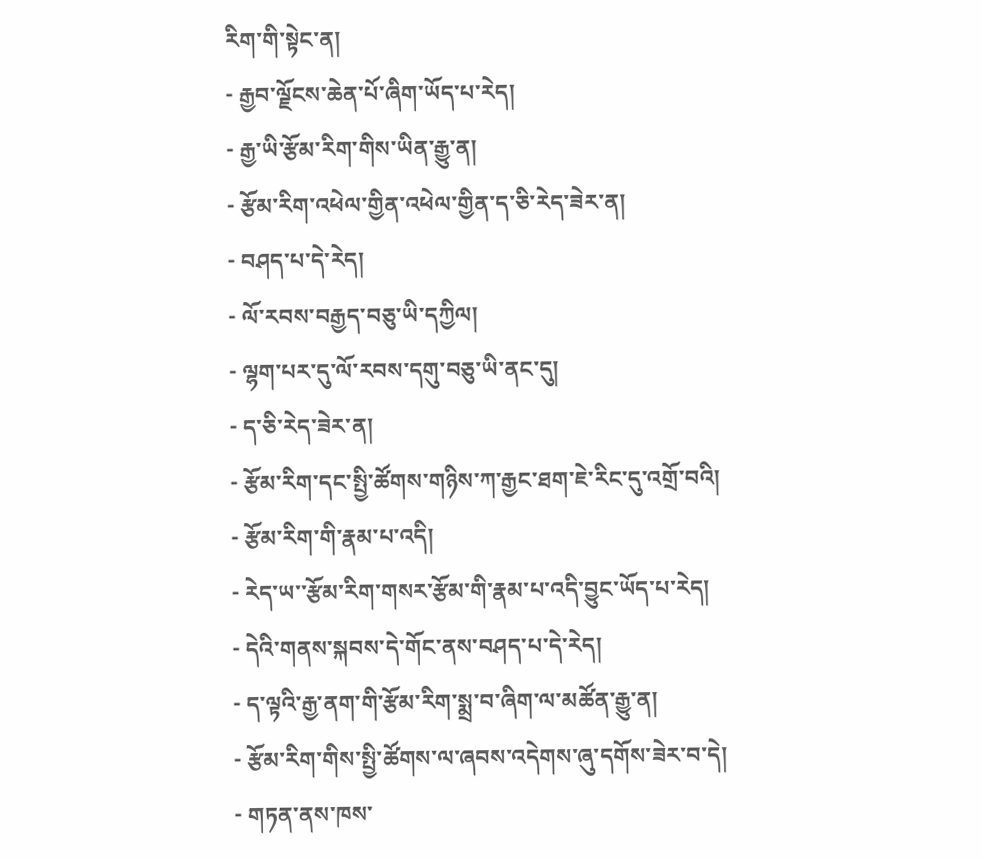རིག་གི་སྟེང་ན།
- རྒྱབ་ལྗོངས་ཆེན་པོ་ཞིག་ཡོད་པ་རེད།
- རྒྱ་ཡི་རྩོམ་རིག་གིས་ཡིན་རྒྱུ་ན།
- རྩོམ་རིག་འཕེལ་གྱིན་འཕེལ་གྱིན་ད་ཅི་རེད་ཟེར་ན།
- བཤད་པ་དེ་རེད།
- ལོ་རབས་བརྒྱད་བཅུ་ཡི་དཀྱིལ།
- ལྷག་པར་དུ་ལོ་རབས་དགུ་བཅུ་ཡི་ནང་དུ།
- ད་ཅི་རེད་ཟེར་ན།
- རྩོམ་རིག་དང་སྤྱི་ཚོགས་གཉིས་ཀ་རྒྱང་ཐག་ཇེ་རིང་དུ་འགྲོ་བའི།
- རྩོམ་རིག་གི་རྣམ་པ་འདི།
- རེད་ཡ་་རྩོམ་རིག་གསར་རྩོམ་གི་རྣམ་པ་འདི་བྱུང་ཡོད་པ་རེད།
- དེའི་གནས་སྐབས་དེ་གོང་ནས་བཤད་པ་དེ་རེད།
- ད་ལྟའི་རྒྱ་ནག་གི་རྩོམ་རིག་སྨྲ་བ་ཞིག་ལ་མཚོན་རྒྱུ་ན།
- རྩོམ་རིག་གིས་སྤྱི་ཚོགས་ལ་ཞབས་འདེགས་ཞུ་དགོས་ཟེར་བ་དེ།
- གཏན་ནས་ཁས་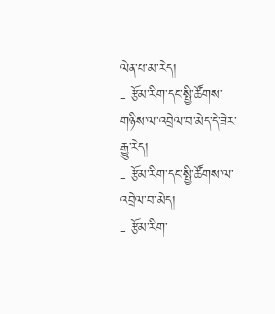ལེན་པ་མ་རེད།
- རྩོམ་རིག་དང་སྤྱི་ཚོགས་གཉིས་ལ་འབྲེལ་བ་མེད་དེ་ཟེར་རྒྱུ་རེད།
- རྩོམ་རིག་དང་སྤྱི་ཚོགས་ལ་འབྲེལ་བ་མེད།
- རྩོམ་རིག་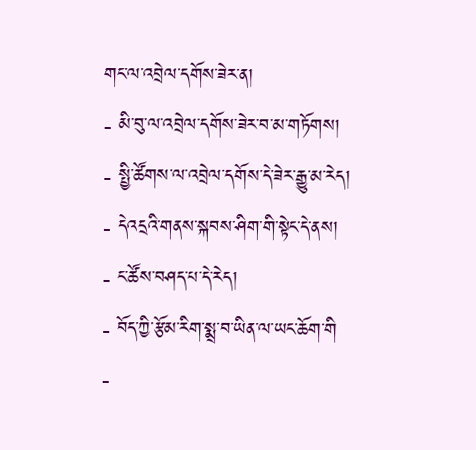གང་ལ་འབྲེལ་དགོས་ཟེར་ན།
- མི་བུ་ལ་འབྲེལ་དགོས་ཟེར་བ་མ་གཏོགས།
- སྤྱི་ཚོགས་ལ་འབྲེལ་དགོས་དེ་ཟེར་རྒྱུ་མ་རེད།
- དེའདྲའི་གནས་སྐབས་ཤིག་གི་སྟེང་དེ་ནས།
- ང་ཚོས་བཤད་པ་དེ་རེད།
- བོད་ཀྱི་རྩོམ་རིག་སྨྲ་བ་ཡིན་ལ་ཡང་ཆོག་གི
-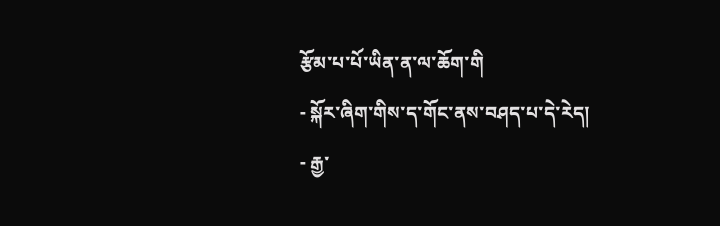རྩོམ་པ་པོ་ཡིན་ན་ལ་ཆོག་གི
- སྐོར་ཞིག་གིས་ད་གོང་ནས་བཤད་པ་དེ་རེད།
- རྒྱ་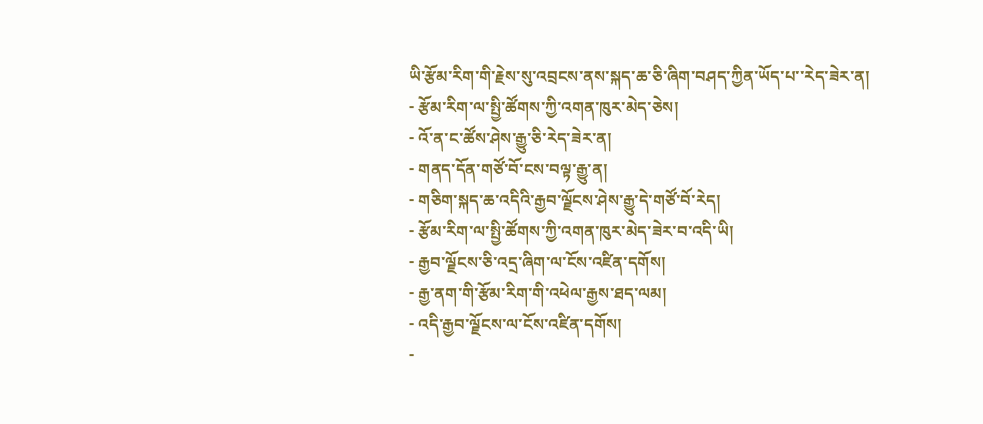ཡི་རྩོམ་རིག་གི་རྗེས་སུ་འབྲངས་ནས་སྐད་ཆ་ཅི་ཞིག་བཤད་ཀྱིན་ཡོད་པ་་རེད་ཟེར་ན།
- རྩོམ་རིག་ལ་སྤྱི་ཚོགས་ཀྱི་འགན་ཁུར་མེད་ཅེས།
- འོ་ན་ང་ཚོས་ཤེས་རྒྱུ་ཅི་རེད་ཟེར་ན།
- གནད་དོན་གཙོ་བོ་ངས་བལྟ་རྒྱུ་ན།
- གཅིག་སྐད་ཆ་འདིའི་རྒྱབ་ལྗོངས་ཤེས་རྒྱུ་དེ་གཙོ་བོ་རེད།
- རྩོམ་རིག་ལ་སྤྱི་ཚོགས་ཀྱི་འགན་ཁུར་མེད་ཟེར་བ་འདི་ཡི།
- རྒྱབ་ལྗོངས་ཅི་འདྲ་ཞིག་ལ་ངོས་འཛིན་དགོས།
- རྒྱ་ནག་གི་རྩོམ་རིག་གི་འཕེལ་རྒྱས་ཐད་ལམ།
- འདི་རྒྱབ་ལྗོངས་ལ་ངོས་འཛིན་དགོས།
-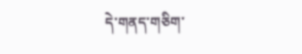དེ་གནད་གཅིག་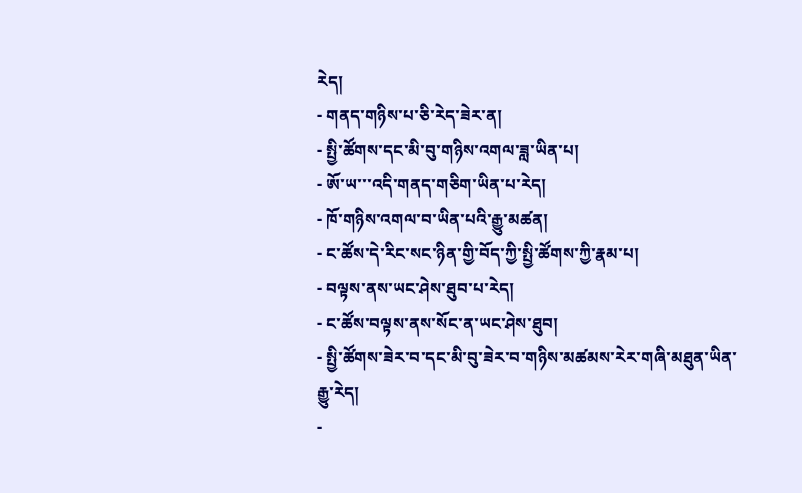རེད།
- གནད་གཉིས་པ་ཅི་རེད་ཟེར་ན།
- སྤྱི་ཚོགས་དང་མི་བུ་གཉིས་འགལ་ཟླ་ཡིན་པ།
- ཨོ་ཡ་་་འདི་གནད་གཅིག་ཡིན་པ་རེད།
- ཁོ་གཉིས་འགལ་བ་ཡིན་པའི་རྒྱུ་མཚན།
- ང་ཚོས་དེ་རིང་སང་ཉིན་གྱི་བོད་ཀྱི་སྤྱི་ཚོགས་ཀྱི་རྣམ་པ།
- བལྟས་ནས་ཡང་ཤེས་ཐུབ་པ་རེད།
- ང་ཚོས་བལྟས་ནས་སོང་ན་ཡང་ཤེས་ཐུབ།
- སྤྱི་ཚོགས་ཟེར་བ་དང་མི་བུ་ཟེར་བ་གཉིས་མཚམས་རེར་གཞི་མཐུན་ཡིན་རྒྱུ་རེད།
-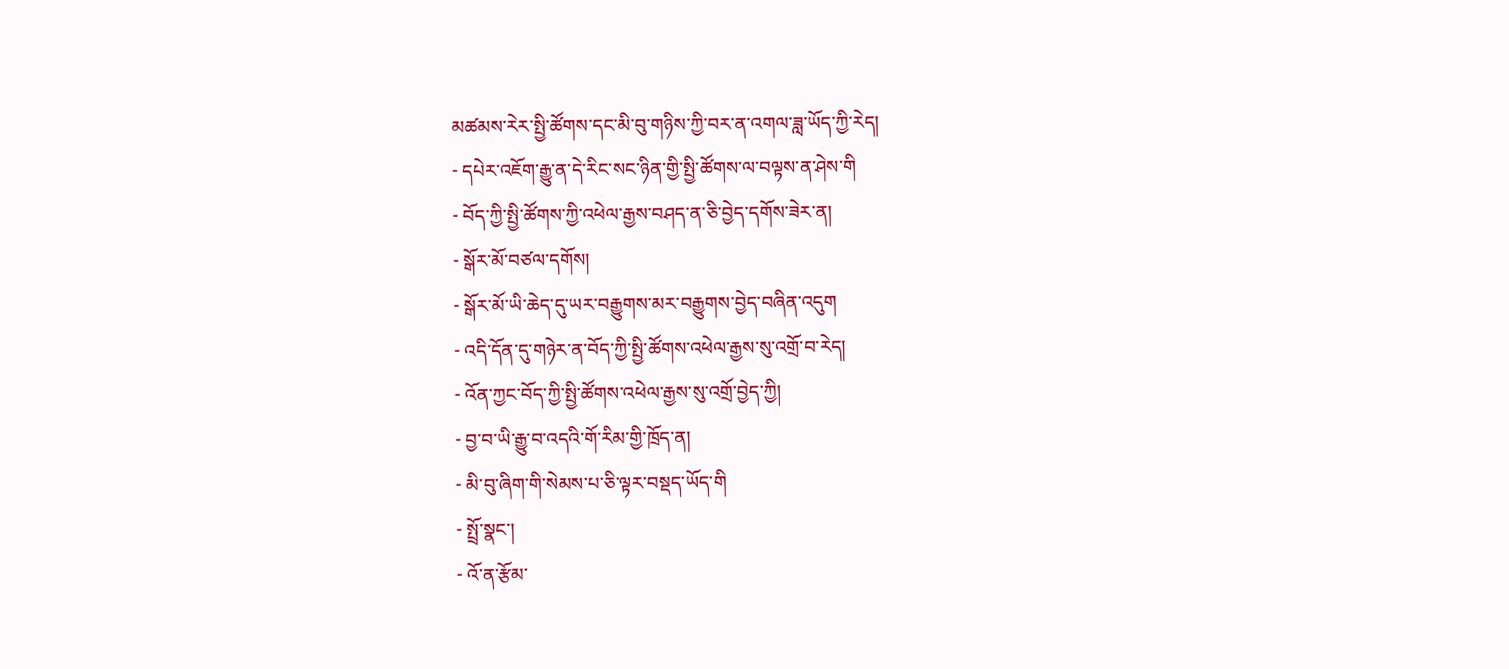མཚམས་རེར་སྤྱི་ཚོགས་དང་མི་བུ་གཉིས་ཀྱི་བར་ན་འགལ་ཟླ་ཡོད་ཀྱི་རེད།
- དཔེར་འཇོག་རྒྱུ་ན་དེ་རིང་སང་ཉིན་གྱི་སྤྱི་ཚོགས་ལ་བལྟས་ན་ཤེས་གི
- བོད་ཀྱི་སྤྱི་ཚོགས་ཀྱི་འཕེལ་རྒྱས་བཤད་ན་ཅི་བྱེད་དགོས་ཟེར་ན།
- སྒོར་མོ་བཙལ་དགོས།
- སྒོར་མོ་ཡི་ཆེད་དུ་ཡར་བརྒྱུགས་མར་བརྒྱུགས་བྱེད་བཞིན་འདུག
- འདི་དོན་དུ་གཉེར་ན་བོད་ཀྱི་སྤྱི་ཚོགས་འཕེལ་རྒྱས་སུ་འགྲོ་བ་རེད།
- འོན་ཀྱང་བོད་ཀྱི་སྤྱི་ཚོགས་འཕེལ་རྒྱས་སུ་འགྲོ་བྱེད་ཀྱི།
- བྱ་བ་ཡི་རྒྱུ་བ་འདའི་གོ་རིམ་གྱི་ཁྲོད་ན།
- མི་བུ་ཞིག་གི་སེམས་པ་ཅི་ལྟར་བསྡད་ཡོད་གི
- སྤྲོ་སྣང་།
- འོ་ན་རྩོམ་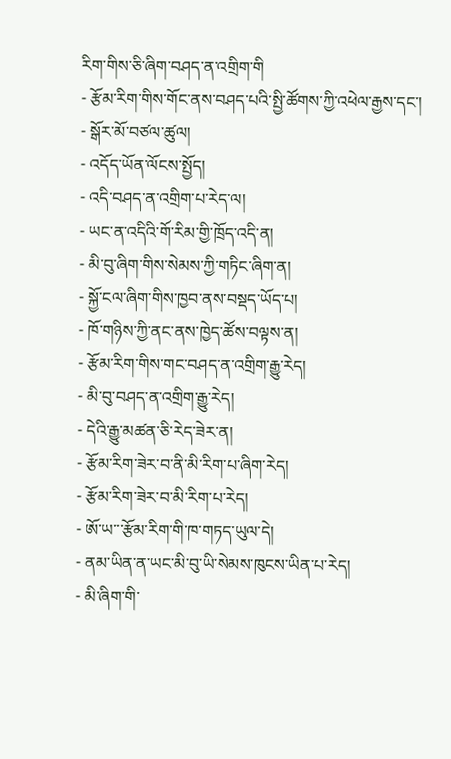རིག་གིས་ཅི་ཞིག་བཤད་ན་འགྲིག་གི
- རྩོམ་རིག་གིས་གོང་ནས་བཤད་པའི་སྤྱི་ཚོགས་ཀྱི་འཕེལ་རྒྱས་དང་།
- སྒོར་མོ་བཙལ་ཚུལ།
- འདོད་ཡོན་ལོངས་སྤྱོད།
- འདི་བཤད་ན་འགྲིག་པ་རེད་ལ།
- ཡང་ན་འདིའི་གོ་རིམ་གྱི་ཁྲོད་འདི་ན།
- མི་བུ་ཞིག་གིས་སེམས་ཀྱི་གཏིང་ཞིག་ན།
- སྐྱོ་ངལ་ཞིག་གིས་ཁྱབ་ནས་བསྡད་ཡོད་པ།
- ཁོ་གཉིས་ཀྱི་ནང་ནས་ཁྱེད་ཚོས་བལྟས་ན།
- རྩོམ་རིག་གིས་གང་བཤད་ན་འགྲིག་རྒྱུ་རེད།
- མི་བུ་བཤད་ན་འགྲིག་རྒྱུ་རེད།
- དེའི་རྒྱུ་མཚན་ཅི་རེད་ཟེར་ན།
- རྩོམ་རིག་ཟེར་བ་ནི་མི་རིག་པ་ཞིག་རེད།
- རྩོམ་རིག་ཟེར་བ་མི་རིག་པ་རེད།
- ཨོ་ཡ་་་རྩོམ་རིག་གི་ཁ་གཏད་ཡུལ་དེ།
- ནམ་ཡིན་ན་ཡང་མི་བུ་ཡི་སེམས་ཁུངས་ཡིན་པ་རེད།
- མི་ཞིག་གི་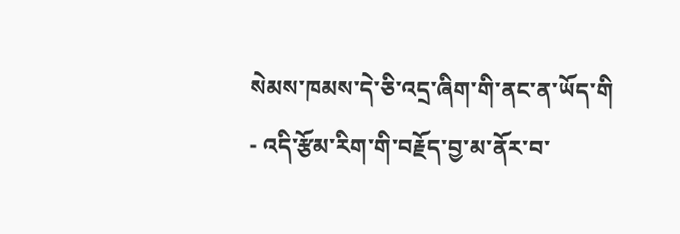སེམས་ཁམས་དེ་ཅི་འདྲ་ཞིག་གི་ནང་ན་ཡོད་གི
- འདི་རྩོམ་རིག་གི་བརྗོད་བྱ་མ་ནོར་བ་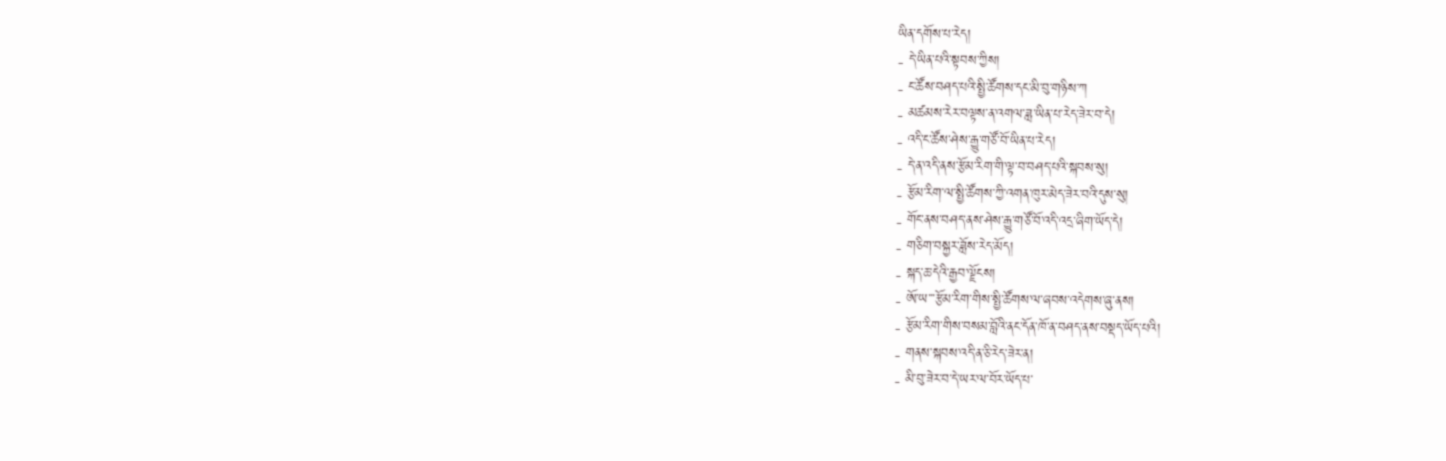ཡིན་དགོས་པ་རེད།
- དེ་ཡིན་པའི་སྟབས་ཀྱིས།
- ང་ཚོས་བཤད་པའི་སྤྱི་ཚོགས་དང་མི་བུ་གཉིས་ཀ
- མཚམས་རེར་བལྟས་ན་འགལ་ཟླ་ཡིན་པ་རེད་ཟེར་བ་དེ།
- འདི་ང་ཚོས་ཤེས་རྒྱུ་གཙོ་བོ་ཡིན་པ་རེད།
- དེ་ན་འདི་ནས་རྩོམ་རིག་གི་ལྟ་བ་བཤད་པའི་སྐབས་སུ།
- རྩོམ་རིག་ལ་སྤྱི་ཚོགས་ཀྱི་འགན་ཁུར་མེད་ཟེར་བའི་དུས་སུ།
- གོང་ནས་བཤད་ནས་ཤེས་རྒྱུ་གཙོ་བོ་འདི་འདྲ་ཞིག་ཡོད་དེ།
- གཅིག་བསྐྱར་ཟློས་རེད་མོད།
- སྐད་ཆ་དེའི་རྒྱབ་ལྗོངས།
- ཨོ་ཡ་་་རྩོམ་རིག་གིས་སྤྱི་ཚོགས་ལ་ཞབས་འདེགས་ཞུ་ནས།
- རྩོམ་རིག་གིས་བསམ་བློའི་ནང་དོན་ཁོ་ན་བཤད་ནས་བསྡད་ཡོད་པའི།
- གནས་སྐབས་འདི་ན་ཅི་རེད་ཟེར་ན།
- མི་བུ་ཟེར་བ་དེ་ཡར་ལ་བོར་ཡོད་པ་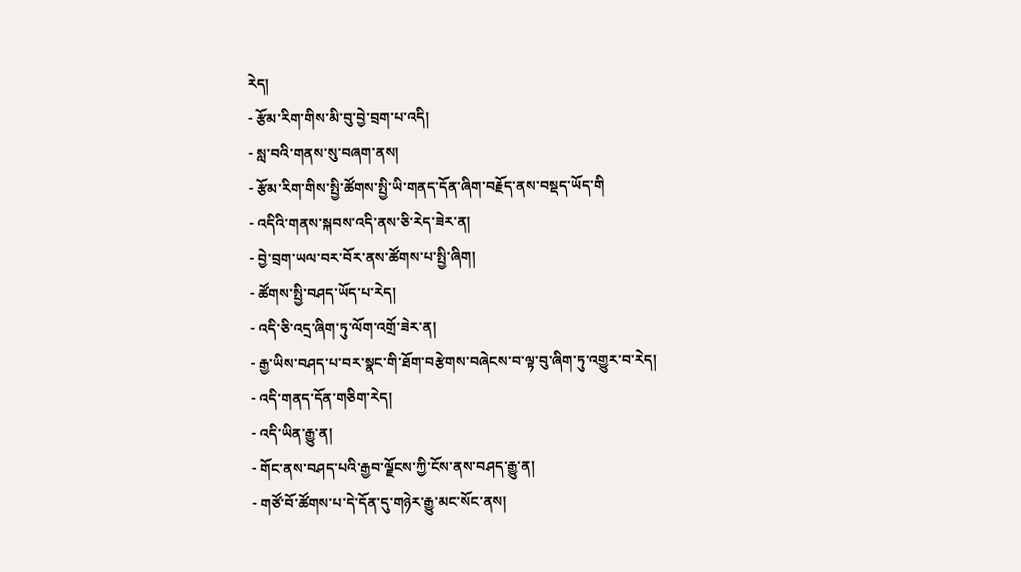རེད།
- རྩོམ་རིག་གིས་མི་བུ་བྱེ་བྲག་པ་འདི།
- སླ་བའི་གནས་སུ་བཞག་ནས།
- རྩོམ་རིག་གིས་སྤྱི་ཚོགས་སྤྱི་ཡི་གནད་དོན་ཞིག་བརྗོད་ནས་བསྡད་ཡོད་གི
- འདིའི་གནས་སྐབས་འདི་ནས་ཅི་རེད་ཟེར་ན།
- བྱེ་བྲག་ཡལ་བར་བོར་ནས་ཚོགས་པ་སྤྱི་ཞིག།
- ཚོགས་སྤྱི་བཤད་ཡོད་པ་རེད།
- འདི་ཅི་འདྲ་ཞིག་ཏུ་ལོག་འགྲོ་ཟེར་ན།
- རྒྱ་ཡིས་བཤད་པ་བར་སྣང་གི་ཐོག་བརྩེགས་བཞེངས་བ་ལྟ་བུ་ཞིག་ཏུ་འགྱུར་བ་རེད།
- འདི་གནད་དོན་གཅིག་རེད།
- འདི་ཡིན་རྒྱུ་ན།
- གོང་ནས་བཤད་པའི་རྒྱབ་ལྗོངས་ཀྱི་ངོས་ནས་བཤད་རྒྱུ་ན།
- གཙོ་བོ་ཚོགས་པ་དེ་དོན་དུ་གཉེར་རྒྱུ་མང་སོང་ནས།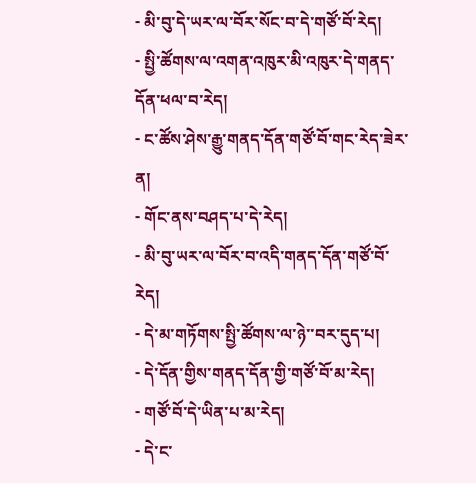- མི་བུ་དེ་ཡར་ལ་བོར་སོང་བ་དེ་གཙོ་བོ་རེད།
- སྤྱི་ཚོགས་ལ་འགན་འཁུར་མི་འཁུར་དེ་གནད་དོན་ཕལ་བ་རེད།
- ང་ཚོས་ཤེས་རྒྱུ་གནད་དོན་གཙོ་བོ་གང་རེད་ཟེར་ན།
- གོང་ནས་བཤད་པ་དེ་རེད།
- མི་བུ་ཡར་ལ་བོར་བ་འདི་གནད་དོན་གཙོ་བོ་རེད།
- དེ་མ་གཏོགས་སྤྱི་ཚོགས་ལ་ཉེ་་བར་དུད་པ།
- དེ་དོན་གྱིས་གནད་དོན་གྱི་གཙོ་བོ་མ་རེད།
- གཙོ་བོ་དེ་ཡིན་པ་མ་རེད།
- དེ་ང་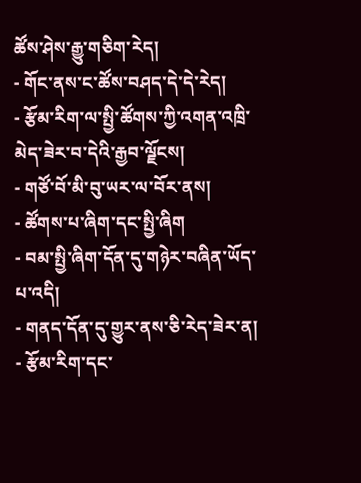ཚོས་ཤེས་རྒྱུ་གཅིག་རེད།
- གོང་ནས་ང་ཚོས་བཤད་དེ་དེ་རེད།
- རྩོམ་རིག་ལ་སྤྱི་ཚོགས་ཀྱི་འགན་འཁྲི་མེད་ཟེར་བ་དེའི་རྒྱབ་ལྗོངས།
- གཙོ་བོ་མི་བུ་ཡར་ལ་བོར་ནས།
- ཚོགས་པ་ཞིག་དང་སྤྱི་ཞིག
- བམ་སྤྱི་ཞིག་དོན་དུ་གཉེར་བཞིན་ཡོད་པ་འདི།
- གནད་དོན་དུ་གྱུར་ནས་ཅི་རེད་ཟེར་ན།
- རྩོམ་རིག་དང་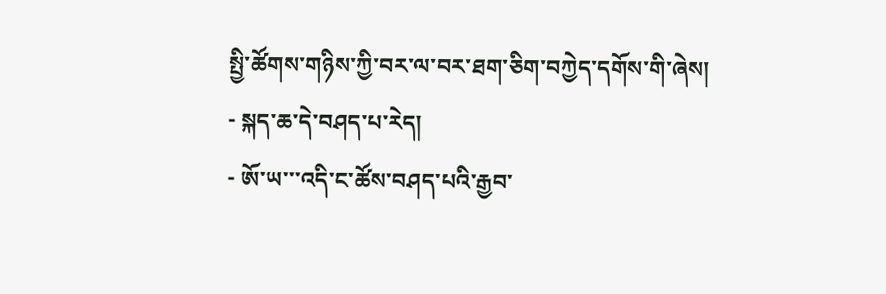སྤྱི་ཚོགས་གཉིས་ཀྱི་བར་ལ་བར་ཐག་ཅིག་བཀྱེད་དགོས་གི་ཞེས།
- སྐད་ཆ་དེ་བཤད་པ་རེད།
- ཨོ་ཡ་་་འདི་ང་ཚོས་བཤད་པའི་རྒྱབ་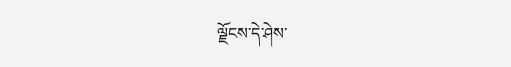ལྗོངས་དེ་ཤེས་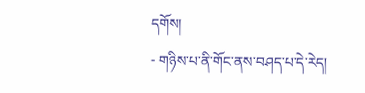དགོས།
- གཉིས་པ་ནི་གོང་ནས་བཤད་པ་དེ་རེད།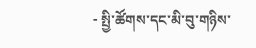- སྤྱི་ཚོགས་དང་མི་བུ་གཉིས་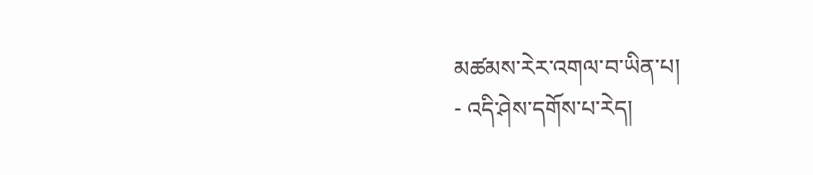མཚམས་རེར་འགལ་བ་ཡིན་པ།
- འདི་ཤེས་དགོས་པ་རེད།